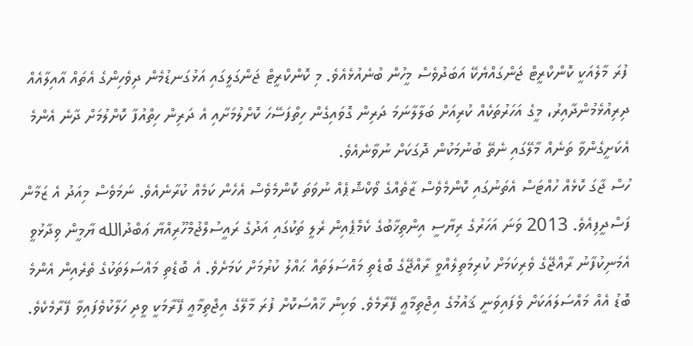ފުރަ މާލެއަކީ ކޮންކްރީޓް ޖަންގައްޔެކޭ އަބަދުވެސް މީހުން ބުނެއުޅެއެވެ. މި ކޮންކްރީޓް ޖަންގަލީގައި އަޅުގަނޑުމެން ދިވެހިންގެ އެތައް އާއިލާއެއް ދިރިއުޅެމުންދާއިރު، މީގެ އަހަރުތަކެއް ކުރިއަށް ބަލާލާނަމަ ދަރިން ގޮވައިގެން ހިތްފަސޭހަ ކޮށްލުމަށާއި އެ ދަރިން ހިތްއުފާ ކޮށްލުމަށް ދާނެ އެންމެ އެކަށީގެންވާ ތަނެއް މާލޭގައި ނެތޭ ބުނުމަކުން ދޮގަކަށް ނުވާނެއެވެ.
ހުސް ޖާގަ ކޮޅެއް ހުއްޓަސް އެތަނުގައި ކޮންމެވެސް ޒާތެއްގެ ވޯކްޝޮޕެއް ނުވަތަ ކޮންމެވެސް އެހެން ކަމެއް ކުރާނެއެވެ. ނަމަވެސް މިއަދު އެ ޒަމާން ފަސްދީފިއެވެ. 2013 ވަނަ އަހަރުގެ ރިޔާސީ އިންތިޚާބުގެ ކެމްޕެއިން ރެލީ ތަކުގައި އަދުގެ ރައީސުލްޖުމްހޫރިއްޔާ ޢަބްދުالله ޔާމީން ވިދާޅުވީ އެމަނިކުފާނު ރާއްޖޭގެ ވެރިކަމަށް ކުރިމަތިލެއްވީ ރާއްޖޭގެ ބޮޑެތި މައްސަލަތައް ޙައްލު ކުރުމަށް ކަމަށެވެ. އެ ބޮޑެތި މައްސަލަތަކުގެ ތެރެއިން އެންމެ ބޮޑު އެއް މައްސަލައަކަށް ވެފައިވަނީ ޤައުމުގެ އިޖްތިމާޢީ ފޭރާމެވެ. ވަކިން ޚާއްސަކޮށް ފުރަ މާލޭގެ އިޖްތިމާޢީ ފޭރާމަކީ ވީދި ހަލާކުވެފައިވާ ފޭރާމެކެވެ.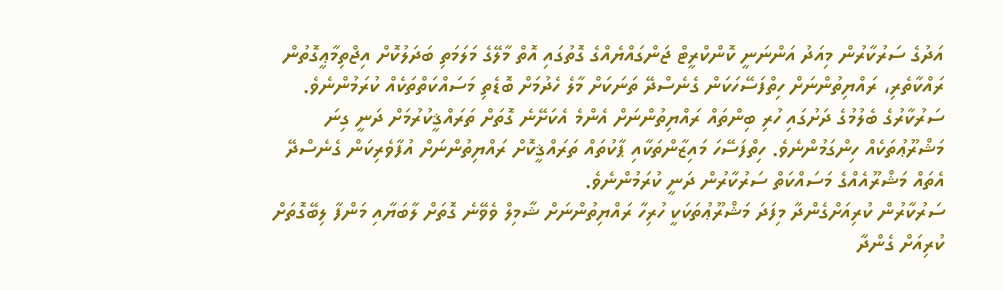އަދުގެ ސަރުކާރުން މިއަދު އަންނަނީ ކޮންކްރީޓް ޖަންގައްޔެއްގެ ގޮތުގައި އޮތް މާލޭގެ މަލަމަތި ބަދަލުކޮށް އިޖްތިމާޢީގޮތުން ރައްކާތެރި، ރައްޔިތުންނަށް ހިތްފަސޭހަކަން ގެނެސްދޭ ތަނަކަށް މާލެ ހެދުމަށް ބޮޑެތި މަސައްކަތްތަކެއް ކުރަމުންނެވެ. ސަރުކާރުގެ ބެލުމުގެ ދަށުގައި ހުރި ބިންތައް ރައްޔިތުންނަށް އެންމެ އެކަށޭނެ ގޮތަށް ތަރައްޤީކުރުމަށް ދަނީ ގިނަ މަޝްރޫޢުތަކެއް ހިންގަމުންނެވެ. ހިތްފަސޭހަ މައިޒާންތަކާއި ޕާކުތައް ތަރައްޤީކޮށް ރައްޔިތުންނަށް އުފާވެރިކަން ގެނެސްދޭ އެތައް މަޝްރޫއެއްގެ މަސައްކަތް ސަރުކާރުން ދަނީ ކުރަމުންނެވެ.
ސަރުކާރުން ކުރިއަށްގެންދާ މިފަދަ މަޝްރޫޢުތަކަކީ ހުރިހާ ރައްޔިތުންނަށް ޝާމިލް ވެވޭނެ ގޮތަށް ލާބަޔާއި މަންފާ ލިބޭގޮތަށް ކުރިއަށް ގެންދާ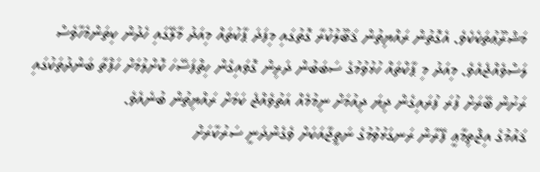މަޝްރޫޢުތަކެކެވެ. އެގޮތުން ރައްޔިތުން ޤަބޫލުކުރާ ގޮތުގައި މިފަދަ ޕާކުތައް މިއަދު މާލޭގައި ހެދުން ކިތަންމެހާވެސް ލަސްވެއްޖެއެވެ. މިއަދު މި ޕާކްތައް ހުޅުވުމުގެ ސަބަބުން ދަރިން ގޮވައިގެން ހިތްފަސޭހަ ކޮށްލުމަށް ހަފްތާ ބަންދުތަކުގައި ރަށުން ބޭރަށް ފުރަ ފުރައިގެން ދިޔަ ދިއުމަށް ނިމުމެއް އަތުވެއްޖެ ކަމަށް ރައްޔިތުން ބުނެއެވެ.
ޤައުމުގެ އިޖްތިމާޢީ ފޭރާން ރަނގަޅުވުމުގެ ނަތީޖާއަކަށް ވެގެންދަނީ ސަރުކާރަށް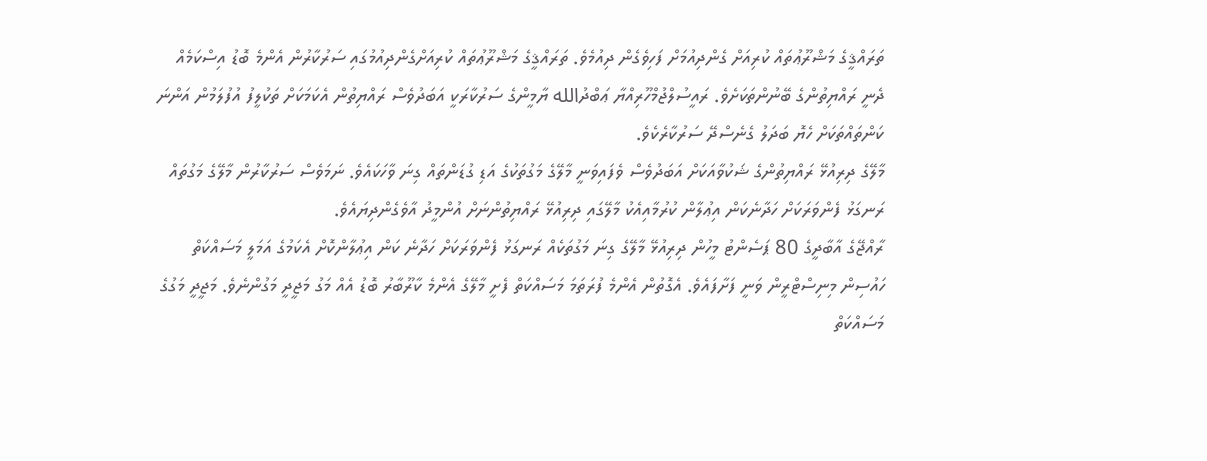ތަރައްޤީގެ މަޝްރޫޢުތައް ކުރިއަށް ގެންދިއުމަށް ފަހިވެގެން ދިއުމެވެ. ތަރައްޤީގެ މަޝްރޫޢުތައް ކުރިއަށްގެންދިއުމުގައި ސަރުކާރުން އެންމެ ބޮޑު އިސްކަމެއް ދެނީ ރައްޔިތުންގެ ބޭނުންތަކަށެވެ. ރައީސުލްޖުމްހޫރިއްޔާ ޢަބްދުالله ޔާމީންގެ ސަރުކާރަކީ އަބަދުވެސް ރައްޔިތުން އެކަމަކަށް ތަކުލީފު އުފުލަމުން އަންނަ ކަންތައްތަކަށް ހެޔޮ ބަދަލު ގެނެސްދޭ ސަރުކާރެކެވެ.
މާލޭގެ ދިރިއުޅޭ ރައްޔިތުންގެ ޝަކުވާއަކަށް އަބަދުވެސް ވެފައިވަނީ މާލޭގެ މަގުތަކުގެ އަޑި ގުޑަންތައް ގިނަ ވާހަކައެވެ. ނަމަވެސް ސަރުކާރުން މާލޭގެ މަގުތައް ރަނގަޅު ފެންވަރަކަށް ހަދާނެކަން އިޢުލާން ކުރުމާއިއެކު މާލޭގައި ދިރިއުޅޭ ރައްޔިތުންނަށް އުންމީދު އާވެގެންދިޔައެވެ.
ރާއްޖޭގެ އާބާދީގެ 80 ޕަސެންޓު މީހުން ދިރިއުޅޭ މާލޭގެ ގިނަ މަގުތަކެއް ރަނގަޅު ފެންވަރަކަށް ހަދާނެ ކަން އިޢުލާންކޮށް އެކަމުގެ އަމަލީ މަސައްކަތް ހައުސިން މިނިސްޓްރީން ވަނީ ފަށާފައެވެ. އެގޮތުން އެންމެ ފުރަތަމަ މަސައްކަތް ފެށީ މާލޭގެ އެންމެ ކާރޫބާރު ބޮޑު އެއް މަގު މަޖީދީ މަގުންނެވެ. މަޖީދީ މަގުގެ މަސައްކަތް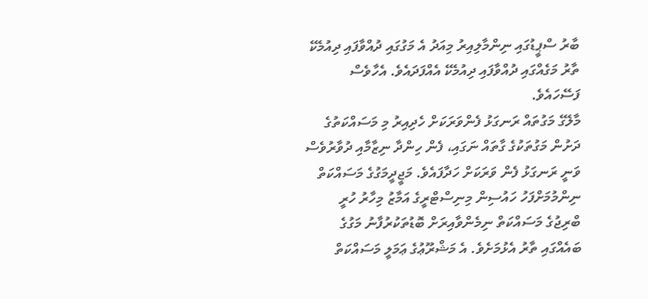ބާރު ސްޕީޑުގައި ނިންމާލިއިރު މިއަދު އެ މަގުގައި ދުއްވާފައި ދިއުމެކޭ ތާރު މަގެއްގައި ދުއްވާފައި ދިއުމެކޭ އެއްފަދައެވެ. އެހާވެސް ފަސޭހައެވެ.
މާލޭގެ މަގުތައް ރަނގަޅު ފެންވަރަކަށް ހެދިއިރު މި މަސައްކަތުގެ ދަށުން މަގުތަކުގެ ގާތައް ނަގައި، ފެން ހިންދާ ނިޒާމާއި ދުވާރުވެސް ވަނީ ރަނގަޅު ފެން ވަރަކަށް ހަދާފައެވެ. މަޖީދީމަގުގެ މަސައްކަތް ނިންމުމަށްފަހު ހައުސިން މިނިސްޓްރީގެ އަމާޒު މިހާރު ހުރީ ބްރިޖުގެ މަސައްކަތް ނިމެންވާއިރަށް ބޮޑުތަކުރުފާނު މަގުގެ ބައެއްގައި ތާރު އެޅުމަށެވެ. އެ މަޝްރޫޢުގެ ޢަމަލީ މަސައްކަތް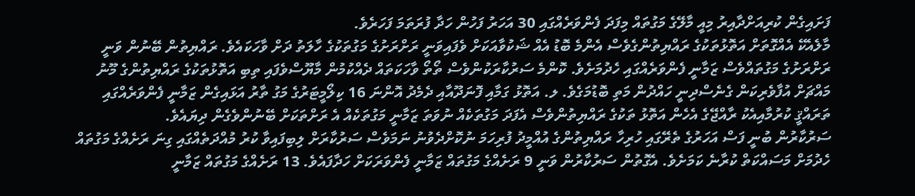ފަށައިގެން ކުރިއަށްދާއިރު މިއީ މާލޭގެ މަގުތައް މިފަދަ ފެންވަރެއްގައި 30 އަހަރު ފަހުން ހަދާ ފުރަތަމަ ފަހަރެވެ.
މާލެއެކޭ އެއްގޮތަށް އަތޮޅުތަކުގެ ރައްޔިތުންގެވެސް އެންމެ ބޮޑު އެއް ޝަކުވާއަކަށް ވެފައިވަނީ ރަށްރަށުގެ މަގުތަކުގެ ހާލަތު ދަށް ވާހަކައެވެ. ރައްޔިތުން ބޭނުން ވަނީ ރަށްރަށުގެ މަގުތައްވެސް ޒަމާނީ ފެންވަރެއްގައި ހެދުމަށެވެ. ކޮންމެ ސަރުކާރަކުންވެސް ތޯތޯ ވާހަކަތައް ދެއްކުމުން މާޔޫސްވެފައި ތިބި އަތޮޅުތަކުގެ ރައްޔިތުންގެ މޫނު މައްޗަށް އުފާވެރިކަން ގެނެސްދިނީ ހައްދުން މަތި ބޮޑުމަގެވެ. ލ. އަތޮޅު ގަމާއި ފޮނަދޫއާއި ދެމެދު އޮންނަ 16 ކިލޯމީޓަރުގެ މަގު ތާރު އަޅައިގެން ޒަމާނީ ފެންވަރެއްގައި ތަރައްޤީ ކުރުމާއިއެކު ރާއްޖޭގެ އެހެން އަތޮޅު ތަކުގެ ރައްޔިތުންވެސް އެފަދަ މަގުތަކެއް ނުވަތަ ޒަމާނީ މަގުތަކެއް އެ ރަށްތަކަށް ބޭނުންވެގެން ދިޔައެވެ.
ސަރުކާރުން ބުނީ ފަސް އަހަރުގެ ތެރޭގައި ހުރިހާ ރައްޔިތުންގެ އުއްމީދު ފުރިހަމަ ނުކޮށްދެވުނު ނަމަވެސް ސަރުކާރަށް ލިބިފައިވާ ކުރު މުއްދަތެއްގައި ގިނަ ރަށެއްގެ މަގުތައް ހެދުމަށް މަސައްކަތް ކުރާނެ ކަމަށެވެ. އެގޮތުން ސަރުކާރުން ވަނީ 9 ރަށެއްގެ މަގުތައް ޒަމާނީ ފެންވަރަކަށް ހަދާފައެވެ. 13 ރަށެއްގެ މަގުތައް ޒަމާނީ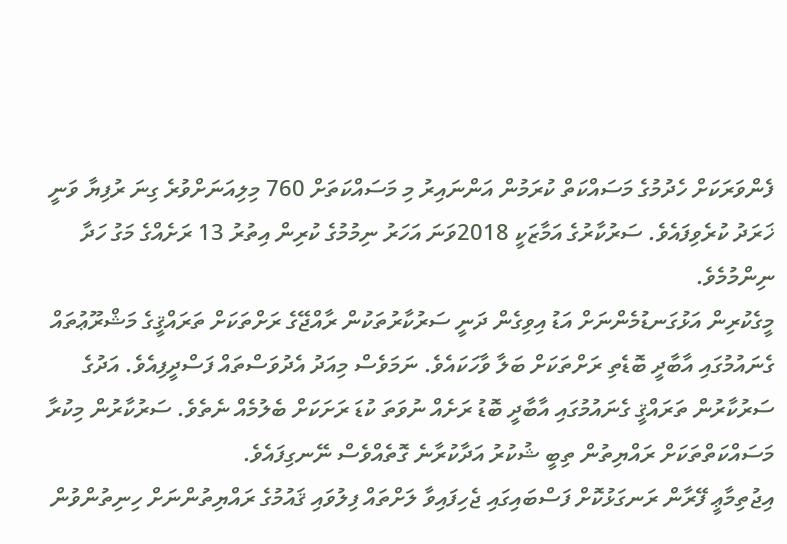ފެންވަރަކަށް ހެދުމުގެ މަސައްކަތް ކުރަމުން އަންނައިރު މި މަސައްކަތަށް 760 މިލިއަނަށްވުރެ ގިނަ ރުފިޔާ ވަނީ ޚަރަދު ކުރެވިފައެވެ. ސަރުކާރުގެ އަމާޒަކީ 2018ވަނަ އަހަރު ނިމުމުގެ ކުރިން އިތުރު 13 ރަށެއްގެ މަގު ހަދާ ނިންމުމެވެ.
މީގެކުރިން އަޅުގަނޑުމެންނަށް އަޑު އިވިގެން ދަނީ ސަރުކާރުތަކުން ރާއްޖޭގެ ރަށްތަކަށް ތަރައްޤީގެ މަޝްރޫޢުތައް ގެނައުމުގައި އާބާދީ ބޮޑެތި ރަށްތަކަށް ބަލާ ވާހަކައެވެ. ނަމަވެސް މިއަދު އެދުވަސްތައް ފަސްދީފިއެވެ. އަދުގެ ސަރުކާރުން ތަރައްޤީ ގެނައުމުގައި އާބާދީ ބޮޑު ރަށެއް ނުވަތަ ކުޑަ ރަށަކަށް ބެލުމެއް ނެތެވެ. ސަރުކާރުން މިކުރާ މަސައްކަތްތަކަށް ރައްޔިތުން ތިބީ ޝުކުރު އަދާކުރާނެ ގޮތެއްވެސް ނޭނގިފައެވެ.
އިޖުތިމާޢީ ފޭރާން ރަނގަޅުކޮށް ފަސްބައިގައި ޖެހިފައިވާ ލަށްތައް ފިލުވައި ޤައުމުގެ ރައްޔިތުންނަށް ހިނިތުންވުން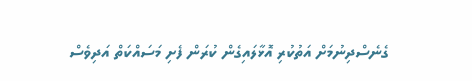ގެނެސްދިނުމަށް އަތުކުރި އޮޅާލައިގެން ކުރަން ފެށި މަސައްކަތް އަދިވެސް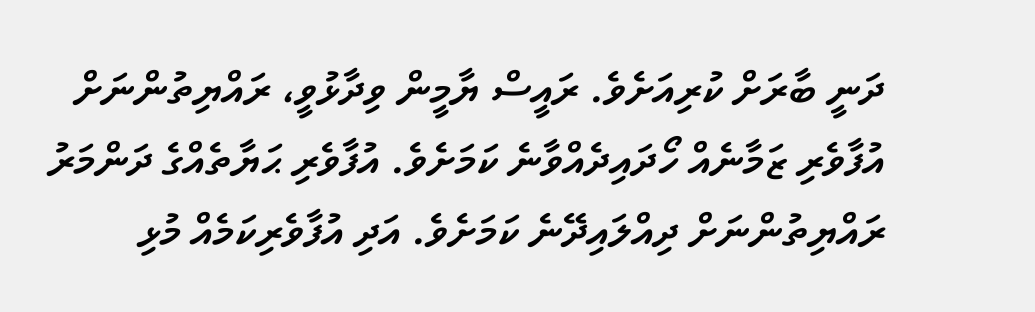ދަނީ ބާރަށް ކުރިއަށެވެ. ރައީސް ޔާމީން ވިދާޅުވީ، ރައްޔިތުންނަށް އުފާވެރި ޒަމާނެއް ހޯދައިދެއްވާނެ ކަމަށެވެ. އުފާވެރި ޙަޔާތެއްގެ ދަންމަރު ރައްޔިތުންނަށް ދިއްލައިދޭނެ ކަމަށެވެ. އަދި އުފާވެރިކަމެއް މުޅި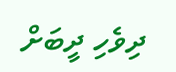ދިވެހި ދީބަށް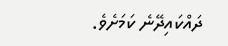ދައްކައިދޭނެ ކަމަށެވެ.